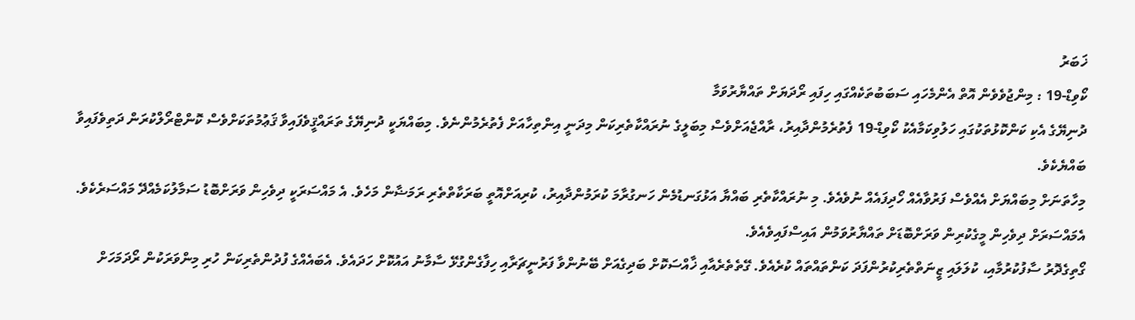ޚަބަރު
ކޯވިޑް-19 : މިންޖުވެވެން އޮތް އެންމެހައި ސަބަބުތަކެއްގައި ހިފައި ރޯދަޔަށް ތައްޔާރުވަމާ
ދުނިޔޭގެ އެކި ކަންކޮޅުތަކުގައި ހަލުވިކަމާއެކު ކޯވިޑް-19 ފެތުރެމުންދާއިރު، ރާއްޖެއަށްވެސް މިބަލީގެ ނުރައްކާތެރިކަން މިދަނީ އިންތިހާއަށް ފެތުރެމުންނެވެ. މިބައްޔަކީ ދުނިޔޭގެ ތަރައްޤީވެފައިވާ ޤަޢުމުތަކަށްވެސް ކޮންޓްރޯލްކުރަން ދަތިވެފައިވާ ބައްޔެކެވެ.
މިހާތަނަށް މިބައްޔަށް އެއްވެސް ފަރުވާއެއް ހޯދިފައެއް ނުވެއެވެ. މި ނުރައްކާތެރި ބައްޔާ އަޅުގަނޑުމެން ހަނގުރާމަ ކުރަމުންދާއިރު، ކުރިއަށްއޮތީ ބަރަކާތްތެރި ރަމަޟާން މަހެވެ. އެ މައްސަރަކީ ދިވެހިން ވަރަށްބޮޑު ސަމާލުކަމެއްދޭ މައްސަރެކެވެ. އެމައްސަރަށް ދިވެހިން މީގެކުރިން ވަރަށްބޮޑަށް ތައްޔާރުވަމުން އައިސްފައިވެއެވެ.
ގޯތިގެދޮރު ސާފުކުރުމާއި، ކުލަލައި ޒީނަތްތެރިކުރުންފަދަ ކަންތައްތައް ކުރެއެވެ. ގޭތެތެރެއާއި ޚާއްސަކޮށް ބަދިގެއަށް ބޭނުންވާ ފަރުނީޗަރާއި ހިފާގެންގުޅޭ ސާމާނު އައުކޮށް ހަދައެވެ. އެބައެއްގެ ފުދުންތެރިކަން ހުރި މިންވަރަކުން ރޯދަމަހަށް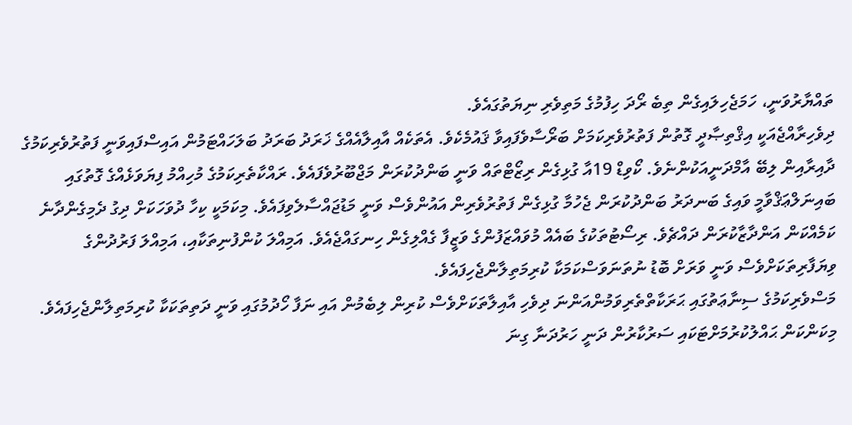ތައްޔާރުވަނީ، ހަމަޖެހިލައިގެން ތިބެ ރޯދަ ހިފުމުގެ މަތިވެރި ނިޔަތުގައެވެ.
ދިވެހިރާއްޖެއަކީ އިޤްތިޞާދީ ގޮތުން ފަތުރުވެރިކަމަށް ބަރޯސާވެފައިވާ ޤައުމެކެވެ. އެތަކެއް އާއިލާއެއްގެ ޚަރަދު ބަރަދު ބަލަހައްޓަމުން އައިސްފައިވަނީ ފަތުރުވެރިކަމުގެ ދާއިރާއިން ލިބޭ އާމްދަނީއަކުންނެވެ. ކޯވިޑް 19އާ ގުޅިގެން ރިޒޯޓްތައް ވަނީ ބަންދުކުރަން މަޖްބޫރުވެފައެވެ. ރައްކާތެރިކަމުގެ މުހިއްމު ފިޔަވަޅެއްގެ ގޮތުގައި ބައިނަލްޢަޤްވާމީ ވައިގެ ބަނދަރު ބަންދުކުރަން ޖެހުމާ ގުޅިގެން ފަތުރުވެރިން އައުންވެސް ވަނީ މަޑުޖައްސާލެވިފައެވެ. މިކަމަކީ ކިހާ ދުވަހަކަށް ދިގު ދެމިގެންދާނެ ކަމެއްކަން އަންދާޒާކުރަން ދައްޗެވެ. ރިސޯޓުތަކުގެ ބައެއް މުވައްޒަފުންގެ ވަޒީފާ ގެއްލިގެން ހިނގައްޖެއެވެ. އަމިއްލަ ކުންފުނިތަކާއި، އަމިއްލަ ފަރުދުންގެ ވިޔަފާރިތަކަށްވެސް ވަނީ ވަރަށް ބޮޑު ނުތަނަވަސްކަމަކާ ކުރިމަތިލާންޖެހިފައެވެ.
މަސްވެރިކަމުގެ ސިނާޢަތުގައި ޙަރަކާތްތެރިވަމުންއަންނަ ދިވެހި އާއިލާތަކަށްވެސް ކުރިން ލިބެމުން އައި ނަފާ ހޯދުމުގައި ވަނީ ދަތިތަކަކާ ކުރިމަތިލާންޖެހިފައެވެ. މިކަންކަން ޙައްލުކުރުމަށްޓަކައި ސަރުކާރުން ދަނީ ހަރުދަނާ ގިނަ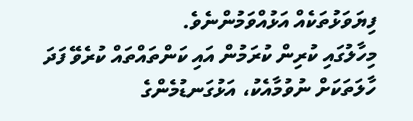ފިޔަވަޅުތަކެއް އަޅުއްވަމުންނެވެ.
މިހާލުގައި ކުރިން ކުރަމުން އައި ކަންތައްތައް ކުރެވޭ ފަދަ ހާލަތަކަށް ނުވުމާއެކު، އަޅުގަނޑުމެންގެ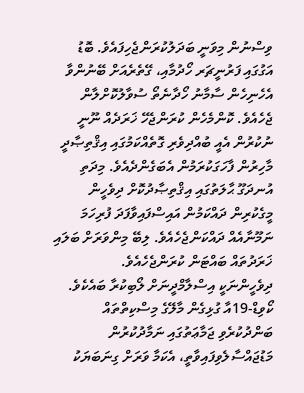ވިސްނުން މިވަނީ ބަދަލުކުރަންޖެހިފައެވެ. ބޮޑު އަގުގައި ފަރުނީޗަރ ހޯދުމާއި، ގޭތެރެއަށް ބޭނުންވާ އެހެނިހެން ސާމާނު ހޯދާނެތޯ ސުވާލުކޮށްލާން ޖެހެއެވެ. ކޮންމެހެން ކުރަންޖެހޭ ޚަރަދެއް ނޫނީ ނުކުރުން އެއީ ބުއްދިވެރި ގޮތެއްކަމުގައި އިޤްތިޞާދީ މާހިރުން ފާހަގަކުރަމުން އެބަގެންދެއެވެ. މިދަތި އުނދަގޫ ޙާލަތުގައި އިޤްތިޞާދުކޮށް ދިވެހީން މީގެކުރިން ދައްކަމުން އައިސްފައިވާފަދަ ފުރިހަމަ
ނަމޫނާއެއް ދައްކަންޖެހެއެވެ. ލިބޭ މިންވަރަށް ބަލައި ޚަރަދުތައް ބައްޓަން ކުރަންޖެހެއެވެ.
ދިވެހީންނަކީ އިސްލާމްދީނަށް ލޯބިކުރާ ބައެކެވެ. ކޯވިޑް-19އާ ގުޅިގެން މާލޭގެ މިސްކިތްތައް ބަންދުކުރެވި ޖަމާޢަތުގައި ނަމާދުކުރުން މަޑުޖައްސާލެވިފައިވާތީ، އެކަމާ ވަރަށް ގިނަބަޔަކު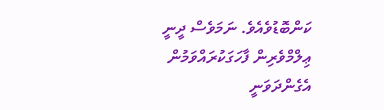ކަންބޮޑުވެއެވެ. ނަމަވެސް ދީނީ ޢިލްމްވެރިން ފާހަގަކުރައްވަމުން އެގެންދަވަނީ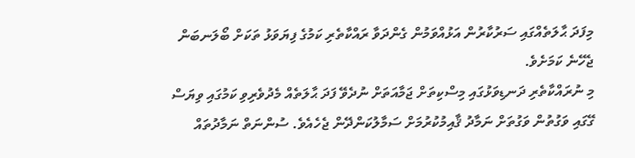މިފަދަ ޙާލަތެއްގައި ސަރުކާރުން އަޅުއްވަމުން ގެންދަވާ ރައްކާތެރި ކަމުގެ ފިޔަވަޅު ތަކަށް ބޯލަނބަން ޖެހޭނެ ކަމަށެވެ.
މި ނުރައްކާތެރި ދަނޑިވަޅުގައި މިސްކިތަށް ޖަމާއަތަށް ނުދެވޭ ފަދަ ޙާލަތެއް މެދުވެރިވި ކަމުގައި ވިޔަސް ގޭގައި ވަގުތުން ވަގުތަށް ނަމާދު ޤާއިމުކުރުމަށް ސަމާލުކަންދޭން ޖެހެއެވެ. ސުންނަތް ނަމާދުތައް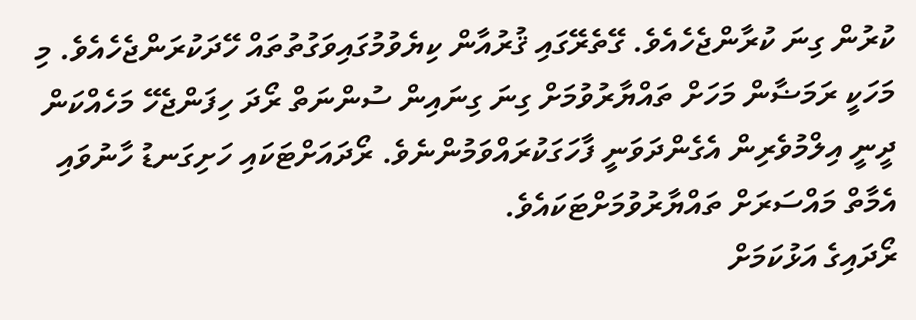ކުރުން ގިނަ ކުރާންޖެހެއެވެ. ގޭތެރޭގައި ޤުރުއާން ކިޔެވުމުގައިވަގުތުތައް ހޭދަކުރަންޖެހެއެވެ. މި މަހަކީ ރަމަޟާން މަހަށް ތައްޔާރުވުމަށް ގިނަ ގިނައިން ސުންނަތް ރޯދަ ހިފަންޖެހޭ މަހެއްކަން ދީނީ އިލްމުވެރިން އެގެންދަވަނީ ފާހަގަކުރައްވަމުންނެވެ. ރޯދައަށްޓަކައި ހަށިގަނޑު ހާނުވައި އެމާތް މައްސަރަށް ތައްޔާރުވުމަށްޓަކައެވެ.
ރޯދައިގެ އަޅުކަމަށް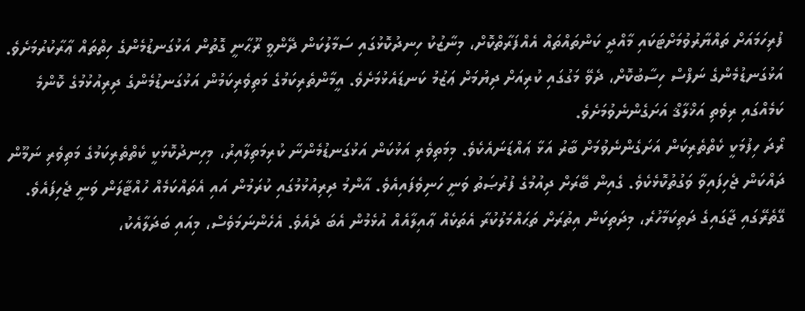ފުރިހަމައަށް ތައްޔާރުވުމަށްޓަކައި މާއްދީ ކަންތައްތައް އެއްފަރާތްކޮށް، މިނާޒުކު ހިނދުކޮޅުގައި ސަމާލުކަން ދޭންވީ ރޫޙާނީ ގޮތުން އަޅުގަނޑުމެންގެ ހިތްތައް ޢާރާކުރުމަށެވެ. އަޅުގަނޑުމެންގެ ނަފްސް ހިސާބުކޮށް، ދެވޭ މަގުގައި ކުރިއަށް ދިޔުމަށް ޢަޒުމު ކަނޑައެޅުމަށެވެ. އީމާންތެރިކަމުގެ މަތިވެރިކަމުން އަޅުގަނޑުމެންގެ ދިރިއުޅުމުގެ ކޮންމެ ކަމެއްގައި ރިވެތި އަޚްލާޤް އަށަގެންނެވުމަށެވެ.
ރޯދަ ހިފުމަކީ ކެތްތެރިކަން އަށަގެންނެވުމަށް ބާރު އަޅާ ޢައްޑަނައެކެވެ. މިމަތިވެރި އަޅުކަން އަޅުގަނޑުމެންނާ ކުރިމަތިލާއިރު، މިހިނދުކޮޅަކީ ކެތްތެރިކަމުގެ މަތިވެރި ނަމޫން ދައްކަން ޖެހިފައިވާ ވަގުތުކޮޅެކެވެ. ގެއިން ބޭރަށް ދިއުމުގެ ފުރުޞަތު ވަނީ ހަނިވެފައިއެވެ. އާންމު ދިރިއުޅުމުގައި ކުރަމުން އައި އެތައްކަމެއް ހުއްޓާލަން ވަނީ ޖެހިފައެވެ. ގޭތެރޭގައި ޖާގައިގެ ދަތިކަމާހުރެ، މިދަތިކަން އިތުރަށް ތަޙައްމަލުކުރާ އެތަކެއް ޢާއިލާއެއް އުޅެމުން އެބަ ދެއެވެ. އެހެންނަމަވެސް، މިއައި ބަދަލާއެކު،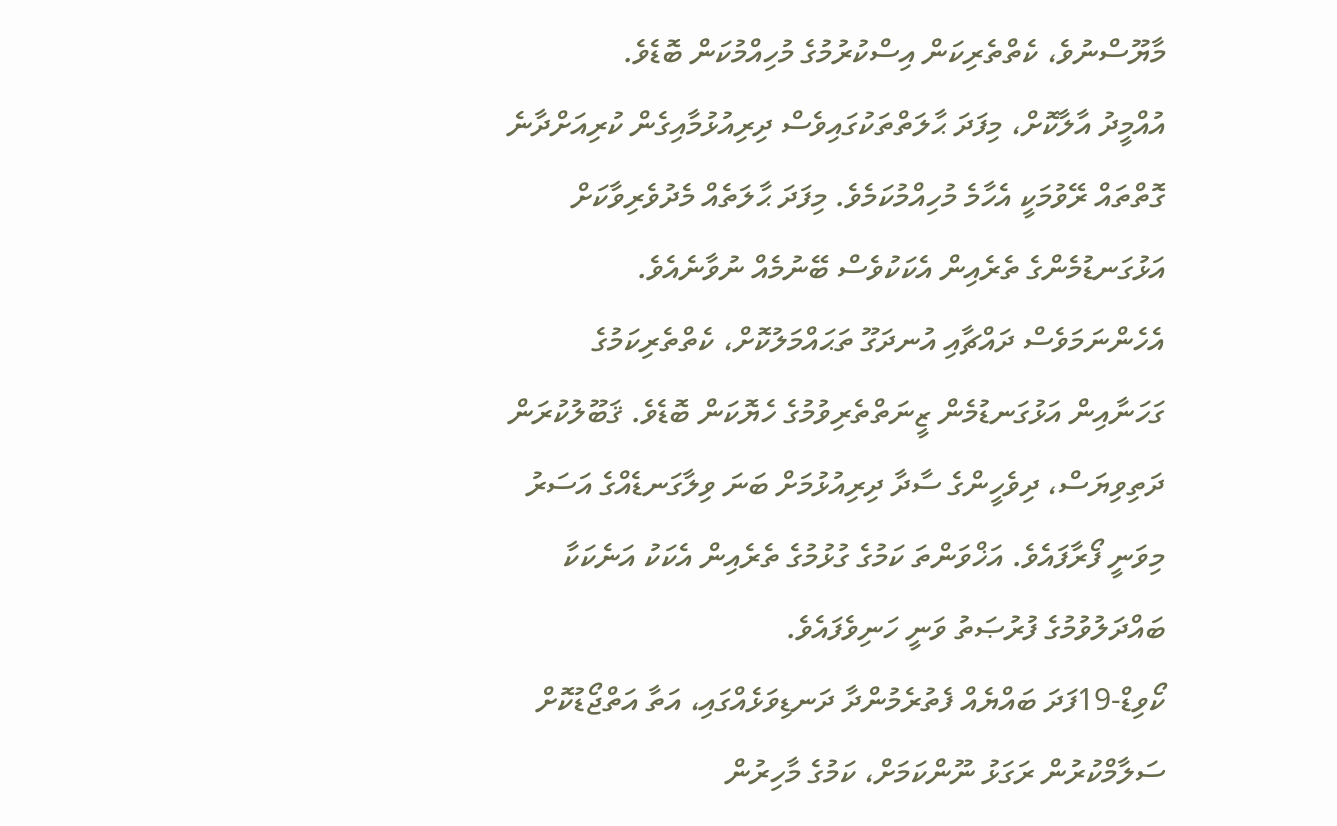މާޔޫސްނުވެ، ކެތްތެރިކަން އިސްކުރުމުގެ މުހިއްމުކަން ބޮޑެވެ.
އުއްމީދު އާލާކޮށް، މިފަދަ ޙާލަތްތަކުގައިވެސް ދިރިއުޅުމާއިގެން ކުރިއަށްދާނެ ގޮތްތައް ރޭވުމަކީ އެހާމެ މުހިއްމުކަމެވެ. މިފަދަ ޙާލަތެއް މެދުވެރިވާކަށް އަޅުގަނޑުމެންގެ ތެރެއިން އެކަކުވެސް ބޭނުމެއް ނުވާނެއެވެ. އެހެންނަމަވެސް ދައްޗާއި އުނދަގޫ ތަޙައްމަލުކޮށް، ކެތްތެރިކަމުގެ ގަހަނާއިން އަޅުގަނޑުމެން ޒީނަތްތެރިވުމުގެ ހެޔޮކަން ބޮޑެވެ. ޤަބޫލުކުރަން ދަތިވިޔަސް، ދިވެހީންގެ ސާދާ ދިރިއުޅުމަށް ބަނަ ވިލާގަނޑެއްގެ އަސަރު މިވަނީ ފޯރާފައެވެ. އަޚްވަންތަ ކަމުގެ ގުޅުމުގެ ތެރެއިން އެކަކު އަނެކަކާ ބައްދަލުވުމުގެ ފުރުޞަތު ވަނީ ހަނިވެފައެވެ.
ކޯވިޑް-19ފަދަ ބައްޔެއް ފެތުރެމުންދާ ދަނޑިވަޅެއްގައި، އަތާ އަތްޖޯޑުކޮށް ސަލާމްކުރުން ރަގަޅު ނޫންކަމަށް، ކަމުގެ މާހިރުން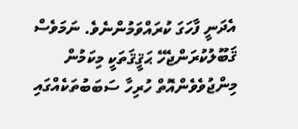އެދަނީ ފާހަގަ ކުރައްވަމުންނެވެ. ނަމަވެސް ޤަބޫލުކުރަންޖެހޭ ޙަޤީޤަތަކީ މިކަމުން މިންޖުވެވެންއޮތް ހުރިހާ ސަބަބުތަކެއްގައި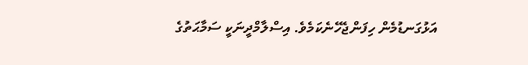އަޅުގަނޑުމެން ހިފަންޖެހޭނެކަމެވެ. އިސްލާމްދީނަކީ ސަމާޙަތުގެ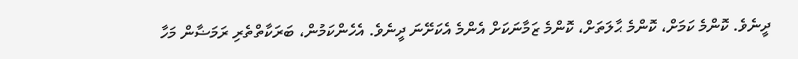ދީނެވެ. ކޮންމެ ކަމަށް، ކޮންމެ ޙާލަތަށް، ކޮންމެ ޒަމާނަކަށް އެންމެ އެކަށޭނަ ދީނެވެ. އެހެންކަމުން، ބަރަކާތްތެރި ރަމަޟާން މަހާ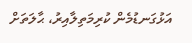އަޅުގަނޑުމެން ކުރިމަތިލާއިރު، ޙާލަތަށް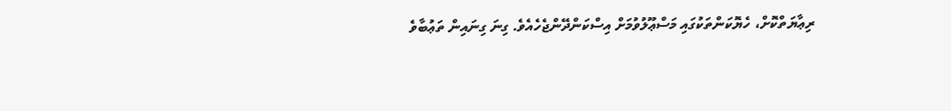ރިޢާޔަތްކޮށް، ހެޔޮކަންތަކުގައި މަސްޢޫލުވުމަށް އިސްކަންދޭންޖެހެއެވެ. ގިނަ ގިނައިން ތަޢުބާވެ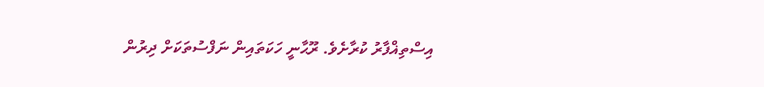އިސްތިޣްފާރު ކުރާށެވެ. ރޫޙާނީ ހަކަތައިން ނަފްސުތަކަށް ދިރުން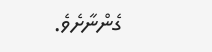ގެންނާށެވެ.